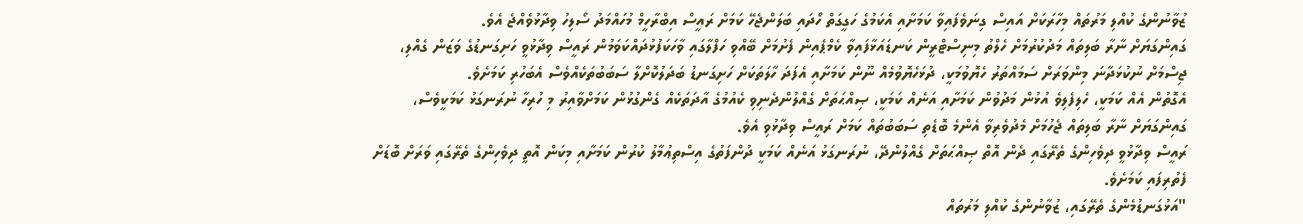ޒުވާނުންގެ ކުއްލި މަރުތައް މިހާރަކަށް އައިސް ގިނަވެފައިވާ ކަމަށާއި އެކަމުގެ ހަގީގަތް ހޯދައި ބަލަންޖެހޭ ކަމަށް ރައީސް އިބްރާހީމް މުހައްމަދު ސޯލިހު ވިދާޅުވެއްޖެ އެވެ.
ގައިންގަޔަށް ނާރާ ބަލިތައް މަދުކުރުމަށް ހެލްތު މިނިސްޓްރީން ކަނޑައަޅާފައިވާ ކެމްޕެއިން ފެށުމަށް ބޭއްވި ހަފްލާގައި ވާހަކަފުޅުދައްކަވަމުން ރައީސް ވިދާޅުވީ ހަށިގަނޑުގެ ވަޒަން ގެއްލި، ޖިސްމަށް ނުކުޅަދާނަ މިންވަރަށް ސަމައްތަރު ހެޔޮވުމަކީ، ދުޅަހެޔޮވުމެއް ނޫން ކަމަށާއި އެފަދަ ހާލަތަކަށް ހަށިގަނޑު ބަދަލުކޮށްލާ ސަބަބުތަކެއްވެސް އެބަހުރި ކަމަށެވެ.
އެގޮތުން އެއް ކަމަކީ، ހެލިފެލިވެ އުޅުން މަދުވުން ކަމަށާއި އަނެއް ކަމަކީ، ޞިއްޙަތަށް ގެއްލުންދެނިވި ކެއުމުގެ އާދަތަކެއް ގެންގުޅުން ކަމަށްވާއިރު މި ހުރިހާ ނުރަނގަޅު ކަމަކީވެސް، ގައިންގަޔަށް ނާރާ ބަލިތައް ޖެހުމަށް މެދުވެރިވާ އެންމެ ބޮޑެތި ސަބަބުތައް ކަމަށް ރައީސް ވިދާޅުވި އެވެ.
ރައީސް ވިދާޅުވީ ދިވެހިންގެ ތެރޭގައި ދެން އޮތް ޞިއްޙަތަށް ގެއްލުންދޭ، ނުރަނގަޅު އަނެއް ކަމަކީ ދުންފަތުގެ އިސްތިޢުމާލު ކުރުން ކަމަށާއި މިކަން އޮތީ ދިވެހިންގެ ތެރޭގައި ވަރަށް ބޮޑަށް ފެތުރިފައި ކަމަށެވެ.
"އަޅުގަނޑުމެންގެ ތެރޭގައި، ޒުވާނުންގެ ކުއްލި މަރުތައް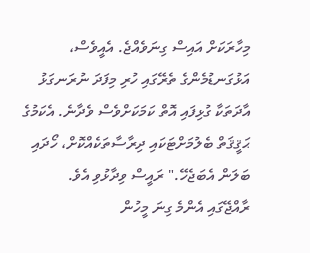މިހާރަކަށް އައިސް ގިނަވެއްޖެ. އެއީވެސް، އަޅުގަނޑުމެންގެ ތެރޭގައި ހުރި މިފަދަ ނުރަނގަޅު އާދަތަކާ ގުޅިފައި އޮތް ކަމަކަށްވެސް ވެދާނެ. އެކަމުގެ ޙަޤީޤަތް ބެލުމަށްޓަކައި ދިރާސާތަކެއްކޮށް، ހޯދައި ބަލަން އެބަޖެހޭ." ރައީސް ވިދާޅުވި އެވެ.
ރާއްޖޭގައި އެންމެ ގިނަ މީހުން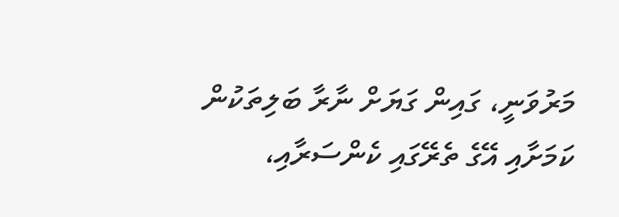މަރުވަނީ، ގައިން ގަޔަށް ނާރާ ބަލިތަކުން ކަމަށާއި އޭގެ ތެރޭގައި ކެންސަރާއި،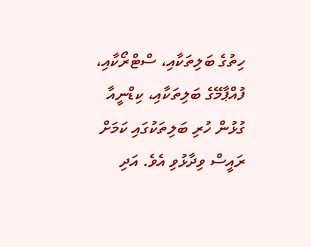ހިތުގެ ބަލިތަކާއި، ސްޓްރޯކާއި، ފުއްޕާމޭގެ ބަލިތަކާއި، ކިޑްނީއާ ގުޅުން ހުރި ބަލިތަކުގައި ކަމަށް ރައީސް ވިދާޅުވި އެވެ. އަދި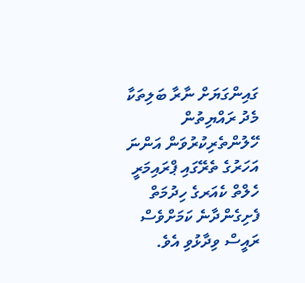ގައިންގަޔަށް ނާރާ ބަލިތަކާ މެދު ރައްޔިތުން ހޭލުންތެރިކުރުވަން އަންނަ އަހަރުގެ ތެރޭގައި ޕްރައިމަރީ ހެލްތް ކެއަރގެ ހިދުމަތް ފެށިގެންދާނެ ކަމަށްވެސް ރައީސް ވިދާޅުވި އެވެ.